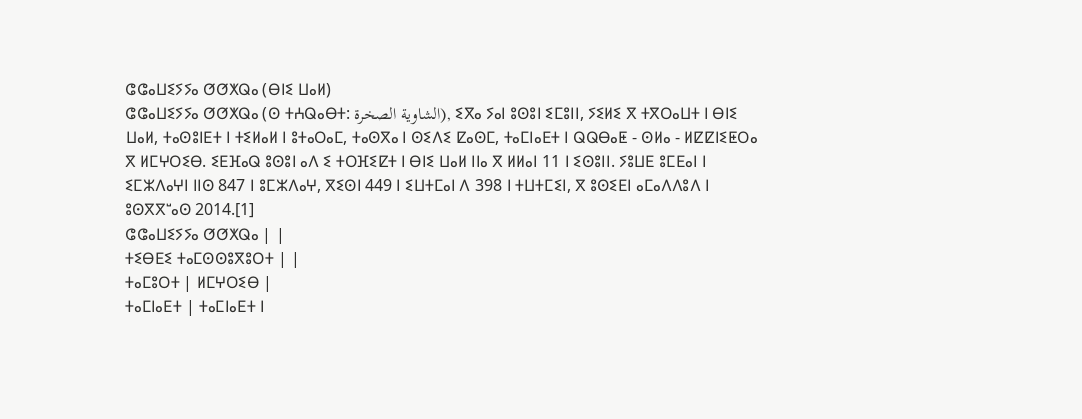ⵛⵛⴰⵡⵉⵢⵢⴰ ⵚⵚⵅⵕⴰ (ⴱⵏⵉ ⵡⴰⵍ)
ⵛⵛⴰⵡⵉⵢⵢⴰ ⵚⵚⵅⵕⴰ (ⵙ ⵜⵄⵕⴰⴱⵜ: الشاوية الصخرة), ⵉⴳⴰ ⵢⴰⵏ ⵓⵙⵓⵏ ⵉⵎⵓⵏⵏ, ⵢⵉⵍⵉ ⴳ ⵜⴳⵔⴰⵡⵜ ⵏ ⴱⵏⵉ ⵡⴰⵍ, ⵜⴰⵙⵓⵏⴹⵜ ⵏ ⵜⵉⵍⴰⵍ ⵏ ⵓⵜⴰⵔⴰⵎ, ⵜⴰⵙⴳⴰ ⵏ ⵙⵉⴷⵉ ⵇⴰⵙⵎ, ⵜⴰⵎⵏⴰⴹⵜ ⵏ ⵕⵕⴱⴰⵟ - ⵙⵍⴰ - ⵍⵇⵇⵏⵉⵟⵔⴰ ⴳ ⵍⵎⵖⵔⵉⴱ. ⵉⴹⴼⴰⵕ ⵓⵙⵓⵏ ⴰⴷ ⵉ ⵜⵔⴼⵉⵇⵜ ⵏ ⴱⵏⵉ ⵡⴰⵍ ⵏⵏⴰ ⴳ ⵍⵍⴰⵏ 11 ⵏ ⵉⵙⵓⵏⵏ. ⵢⵓⵡⴹ ⵓⵎⴹⴰⵏ ⵏ ⵉⵎⵣⴷⴰⵖⵏ ⵏⵏⵙ 847 ⵏ ⵓⵎⵣⴷⴰⵖ, ⴳⵉⵙⵏ 449 ⵏ ⵉⵡⵜⵎⴰⵏ ⴷ 398 ⵏ ⵜⵡⵜⵎⵉⵏ, ⴳ ⵓⵙⵉⴹⵏ ⴰⵎⴰⴷⴷⵓⴷ ⵏ ⵓⵙⴳⴳⵯⴰⵙ 2014.[1]
ⵛⵛⴰⵡⵉⵢⵢⴰ ⵚⵚⵅⵕⴰ | |
ⵜⵉⴱⴹⵉ ⵜⴰⵎⵙⵙⵓⴳⵓⵔⵜ | |
ⵜⴰⵎⵓⵔⵜ | ⵍⵎⵖⵔⵉⴱ |
ⵜⴰⵎⵏⴰⴹⵜ | ⵜⴰⵎⵏⴰⴹⵜ ⵏ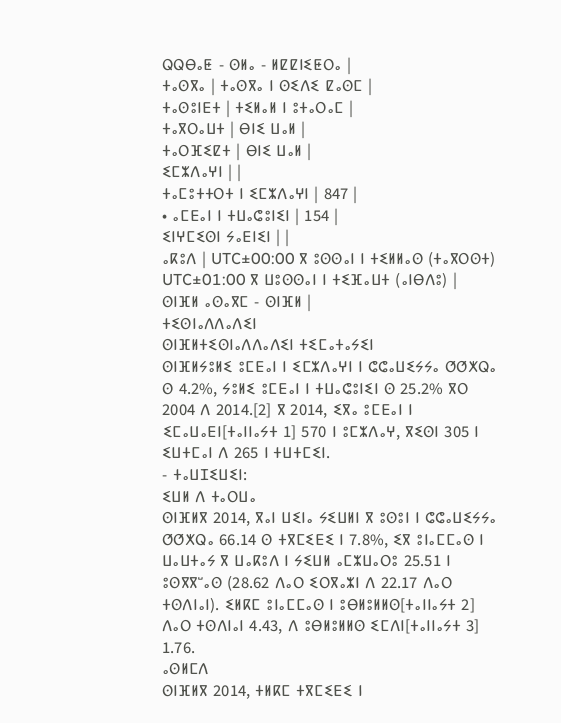ⵕⵕⴱⴰⵟ - ⵙⵍⴰ - ⵍⵇⵇⵏⵉⵟⵔⴰ |
ⵜⴰⵙⴳⴰ | ⵜⴰⵙⴳⴰ ⵏ ⵙⵉⴷⵉ ⵇⴰⵙⵎ |
ⵜⴰⵙⵓⵏⴹⵜ | ⵜⵉⵍⴰⵍ ⵏ ⵓⵜⴰⵔⴰⵎ |
ⵜⴰⴳⵔⴰⵡⵜ | ⴱⵏⵉ ⵡⴰⵍ |
ⵜⴰⵔⴼⵉⵇⵜ | ⴱⵏⵉ ⵡⴰⵍ |
ⵉⵎⵣⴷⴰⵖⵏ | |
ⵜⴰⵎⵓⵜⵜⵔⵜ ⵏ ⵉⵎⵣⴷⴰⵖⵏ | 847 |
• ⴰⵎⴹⴰⵏ ⵏ ⵜⵡⴰⵛⵓⵏⵉⵏ | 154 |
ⵉⵏⵖⵎⵉⵙⵏ ⵢⴰⴹⵏⵉⵏ | |
ⴰⴽⵓⴷ | UTC±00:00 ⴳ ⵓⵙⵙⴰⵏ ⵏ ⵜⵉⵍⵍⴰⵙ (ⵜⴰⴳⵔⵙⵜ) UTC±01:00 ⴳ ⵡⵓⵙⵙⴰⵏ ⵏ ⵜⵉⴼⴰⵡⵜ (ⴰⵏⴱⴷⵓ) |
ⵙⵏⴼⵍ ⴰⵙⴰⴳⵎ - ⵙⵏⴼⵍ |
ⵜⵉⵙⵏⴰⴷⴷⴰⴷⵉⵏ
ⵙⵏⴼⵍⵜⵉⵙⵏⴰⴷⴷⴰⴷⵉⵏ ⵜⵉⵎⴰⵜⴰⵢⵉⵏ
ⵙⵏⴼⵍⵢⵓⵍⵉ ⵓⵎⴹⴰⵏ ⵏ ⵉⵎⵣⴷⴰⵖⵏ ⵏ ⵛⵛⴰⵡⵉⵢⵢⴰ ⵚⵚⵅⵕⴰ ⵙ 4.2%, ⵢⵓⵍⵉ ⵓⵎⴹⴰⵏ ⵏ ⵜⵡⴰⵛⵓⵏⵉⵏ ⵙ 25.2% ⴳⵔ 2004 ⴷ 2014.[2] ⴳ 2014, ⵉⴳⴰ ⵓⵎⴹⴰⵏ ⵏ ⵉⵎⴰⵡⴰⴹⵏ[ⵜⴰⵏⵏⴰⵢⵜ 1] 570 ⵏ ⵓⵎⵣⴷⴰⵖ, ⴳⵉⵙⵏ 305 ⵏ ⵉⵡⵜⵎⴰⵏ ⴷ 265 ⵏ ⵜⵡⵜⵎⵉⵏ.
- ⵜⴰⵡⵊⵉⵡⵉⵏ:
ⵉⵡⵍ ⴷ ⵜⴰⵔⵡⴰ
ⵙⵏⴼⵍⴳ 2014, ⴳⴰⵏ ⵡⵉⵏⴰ ⵢⵉⵡⵍⵏ ⴳ ⵓⵙⵓⵏ ⵏ ⵛⵛⴰⵡⵉⵢⵢⴰ ⵚⵚⵅⵕⴰ 66.14 ⵙ ⵜⴳⵎⵉⴹⵉ ⵏ 7.8%, ⵉⴳ ⵓⵏⴰⵎⵎⴰⵙ ⵏ ⵡⴰⵡⵜⴰⵢ ⴳ ⵡⴰⴽⵓⴷ ⵏ ⵢⵉⵡⵍ ⴰⵎⵣⵡⴰⵔⵓ 25.51 ⵏ ⵓⵙⴳⴳⵯⴰⵙ (28.62 ⴷⴰⵔ ⵉⵔⴳⴰⵣⵏ ⴷ 22.17 ⴷⴰⵔ ⵜⵙⴷⵏⴰⵏ). ⵉⵍⴽⵎ ⵓⵏⴰⵎⵎⴰⵙ ⵏ ⵓⴱⵍⵓⵍⵍⵙ[ⵜⴰⵏⵏⴰⵢⵜ 2] ⴷⴰⵔ ⵜⵙⴷⵏⴰⵏ 4.43, ⴷ ⵓⴱⵍⵓⵍⵍⵙ ⵉⵎⴷⵏ[ⵜⴰⵏⵏⴰⵢⵜ 3] 1.76.
ⴰⵙⵍⵎⴷ
ⵙⵏⴼⵍⴳ 2014, ⵜⵍⴽⵎ ⵜⴳⵎⵉⴹⵉ ⵏ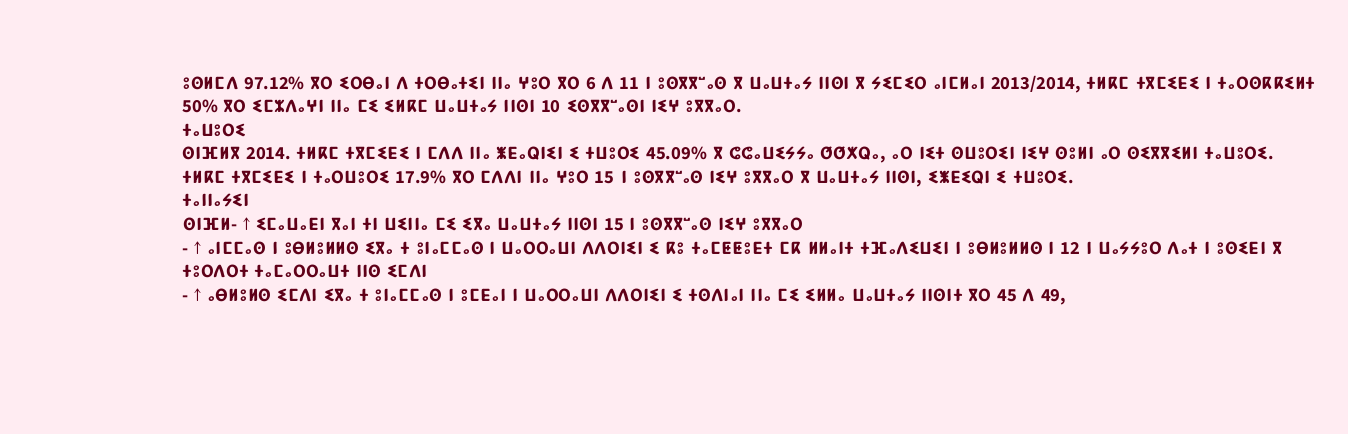ⵓⵙⵍⵎⴷ 97.12% ⴳⵔ ⵉⵔⴱⴰⵏ ⴷ ⵜⵔⴱⴰⵜⵉⵏ ⵏⵏⴰ ⵖⵓⵔ ⴳⵔ 6 ⴷ 11 ⵏ ⵓⵙⴳⴳⵯⴰⵙ ⴳ ⵡⴰⵡⵜⴰⵢ ⵏⵏⵙⵏ ⴳ ⵢⵉⵎⵉⵔ ⴰⵏⵎⵍⴰⵏ 2013/2014, ⵜⵍⴽⵎ ⵜⴳⵎⵉⴹⵉ ⵏ ⵜⴰⵔⵙⴽⴽⵉⵍⵜ 50% ⴳⵔ ⵉⵎⵣⴷⴰⵖⵏ ⵏⵏⴰ ⵎⵉ ⵉⵍⴽⵎ ⵡⴰⵡⵜⴰⵢ ⵏⵏⵙⵏ 10 ⵉⵙⴳⴳⵯⴰⵙⵏ ⵏⵉⵖ ⵓⴳⴳⴰⵔ.
ⵜⴰⵡⵓⵔⵉ
ⵙⵏⴼⵍⴳ 2014. ⵜⵍⴽⵎ ⵜⴳⵎⵉⴹⵉ ⵏ ⵎⴷⴷ ⵏⵏⴰ ⵥⴹⴰⵕⵏⵉⵏ ⵉ ⵜⵡⵓⵔⵉ 45.09% ⴳ ⵛⵛⴰⵡⵉⵢⵢⴰ ⵚⵚⵅⵕⴰ, ⴰⵔ ⵏⵉⵜ ⵙⵡⵓⵔⵉⵏ ⵏⵉⵖ ⵙⵓⵍⵏ ⴰⵔ ⵙⵉⴳⴳⵉⵍⵏ ⵜⴰⵡⵓⵔⵉ. ⵜⵍⴽⵎ ⵜⴳⵎⵉⴹⵉ ⵏ ⵜⴰⵔⵡⵓⵔⵉ 17.9% ⴳⵔ ⵎⴷⴷⵏ ⵏⵏⴰ ⵖⵓⵔ 15 ⵏ ⵓⵙⴳⴳⵯⴰⵙ ⵏⵉⵖ ⵓⴳⴳⴰⵔ ⴳ ⵡⴰⵡⵜⴰⵢ ⵏⵏⵙⵏ, ⵉⵥⴹⵉⵕⵏ ⵉ ⵜⵡⵓⵔⵉ.
ⵜⴰⵏⵏⴰⵢⵉⵏ
ⵙⵏⴼⵍ- ↑ ⵉⵎⴰⵡⴰⴹⵏ ⴳⴰⵏ ⵜⵏ ⵡⵉⵏⵏⴰ ⵎⵉ ⵉⴳⴰ ⵡⴰⵡⵜⴰⵢ ⵏⵏⵙⵏ 15 ⵏ ⵓⵙⴳⴳⵯⴰⵙ ⵏⵉⵖ ⵓⴳⴳⴰⵔ
- ↑ ⴰⵏⵎⵎⴰⵙ ⵏ ⵓⴱⵍⵓⵍⵍⵙ ⵉⴳⴰ ⵜ ⵓⵏⴰⵎⵎⴰⵙ ⵏ ⵡⴰⵔⵔⴰⵡⵏ ⴷⴷⵔⵏⵉⵏ ⵉ ⴽⵓ ⵜⴰⵎⵟⵟⵓⴹⵜ ⵎⴽ ⵍⵍⴰⵏⵜ ⵜⴼⴰⴷⵉⵡⵉⵏ ⵏ ⵓⴱⵍⵓⵍⵍⵙ ⵏ 12 ⵏ ⵡⴰⵢⵢⵓⵔ ⴷⴰⵜ ⵏ ⵓⵙⵉⴹⵏ ⴳ ⵜⵓⵔⴷⵔⵜ ⵜⴰⵎⴰⵔⵔⴰⵡⵜ ⵏⵏⵙ ⵉⵎⴷⵏ
- ↑ ⴰⴱⵍⵓⵍⵙ ⵉⵎⴷⵏ ⵉⴳⴰ ⵜ ⵓⵏⴰⵎⵎⴰⵙ ⵏ ⵓⵎⴹⴰⵏ ⵏ ⵡⴰⵔⵔⴰⵡⵏ ⴷⴷⵔⵏⵉⵏ ⵉ ⵜⵙⴷⵏⴰⵏ ⵏⵏⴰ ⵎⵉ ⵉⵍⵍⴰ ⵡⴰⵡⵜⴰⵢ ⵏⵏⵙⵏⵜ ⴳⵔ 45 ⴷ 49,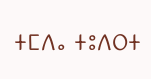ⵜⵎⴷⴰ ⵜⵓⴷⵔⵜ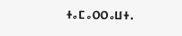ⵜⴰⵎⴰⵔⵔⴰⵡⵜ.